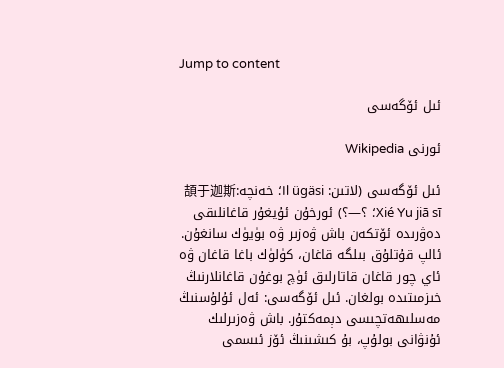Jump to content

ئىل ئۆگەسى

ئورنى Wikipedia

ئىل ئۆگەسى (لاتىن: Il ügäsi؛ خەنچە:頡于迦斯Xié Yu jiā sī؛ ؟—؟) ئورخۇن ئۇيغۇر قاغانلىقى دەۋرىدە ئۆتكەن باش ۋەزىر ۋە بۈيۈك سانغۇن. ئالپ قۇتلۇق بىلگە قاغان، كۈلۈك باغا قاغان ۋە ئاي چور قاغان قاتارلىق ئۈچ بوغۇن قاغانلارنىڭ خىزمىتىدە بولغان. ئىل ئۆگەسى: ئەل ئۇلۇسنىڭ مەسلىھەتچىسى دېمەكتۇر. باش ۋەزىرلىك ئۇنۋانى بولۇپ، بۇ كىشىنىڭ ئۆز ئىسمى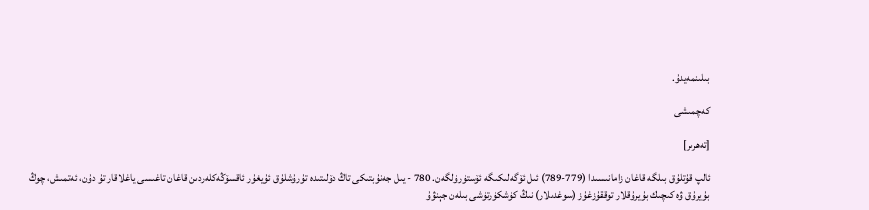بىلىنمەيدۇ.

كەچمىشى

[تەھرىر]

ئالپ قۇتلۇق بىلگە قاغان زامانىسىدا (779-789) ئىل ئ‍ۆگەلىكىگە ئۆستۈرۈلگەن. 780 - يىل جەنۇبتىكى تاڭ دۆلىتىدە تۇرۇشلۇق ئۇيغۇر ئاقسۆڭەكلەردىن قاغان تاغىسى ياغلاقار تۇ دۇن، ئەتمىش، چوڭ بۇيرۇق ۋە كىچىك بۇيرۇقلار توققۇزغۇز (سوغدىلار) نىڭ كۈشكۈرتۈشى بىلەن جېنۋۇ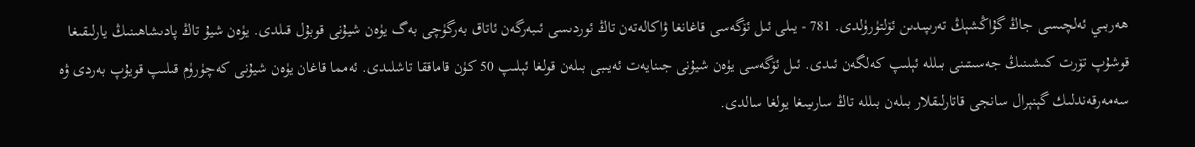ھەربىي ئەلچىسى جاڭ گۇاڭشېڭ تەرىپىدىن ئۆلتۈرۈلدى. 781 - يىلى ئىل ئۆگەسى قاغانغا ۋاكالەتەن تاڭ ئوردىسى ئىبەرگەن ئاتاق بەرگۈچى بەگ يۈەن شيۇنى قوبۇل قىلدى. يۈەن شيۇ تاڭ پادىشاھىنىڭ يارلىقىغا قوشۇپ تۆرت كىشىنىڭ جەسىتىنى بىللە ئېلىپ كەلگەن ئىدى. ئىل ئۆگەسى يۈەن شيۇنى جىنايەت ئەيىبى بىلەن قولغا ئېلىپ 50 كۈن قاماققا تاشلىدى. ئەمما قاغان يۈەن شيۇنى كەچۈرۈم قىلىپ قويۇپ بەردى ۋە سەمەرقەندلىك گېنېرال سانجى قاتارلىقلار بىلەن بىللە تاڭ سارىيىغا يولغا سالدى.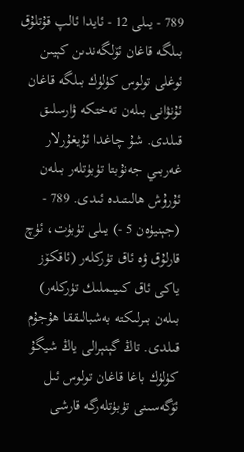789 - يىلى 12 - ئايدا ئالپ قۇتلۇق بىلگە قاغان ئۆلگەندىن كېيىن ئوغلى تولوس كۈلۈك بىلگە قاغان ئۇنۋانى بىلەن تەختكە ۋارسلىق قىلدى. شۇ چاغدا ئۇيغۇرلار غەربىي جەنۇبتا تۈبۈتلەر بىلەن ئۇرۇش ھالىتىدە ئىدى. 789 - (جېنيۈەن 5 -) يىلى تۈبۈت، ئۈچ قارلۇق ۋە ئاق تۈركلەر (ئاقكۆز ياكى ئاق كىيىملىك تۈركلەر) بىلەن بىرلىكتە بەشبالىققا ھۇجۇم قىلدى. تاڭ گېنېرالى ياڭ شيگۇ كۈلۈك باغا قاغان تولوس ئىل ئۆگەسىنى تۈبۈتلەرگە قارشى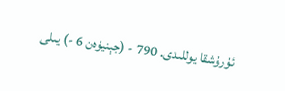ئۇرۇشقا يوللىدى. 790 - (جېنيۈەن 6 -) يىلى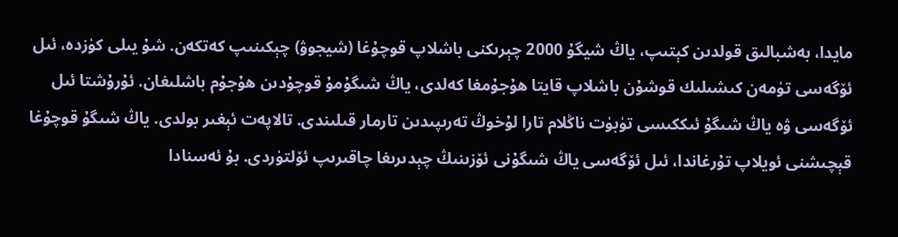مايدا، بەشبالىق قولدىن كېتىپ، ياڭ شيگۇ 2000 چېرىكنى باشلاپ قوچۇغا (شيجوۋ) چېكىنىپ كەتكەن. شۇ يىلى كۈزدە، ئىل ئۆگەسى تۈمەن كىشىلىك قوشۇن باشلاپ قايتا ھۇجۇمغا كەلدى، ياڭ شىگۇمۇ قوچۇدىن ھۇجۇم باشلىغان. ئۇرۇشتا ئىل ئۆگەسى ۋە ياڭ شىگۇ ئىككىسى تۈبۈت ناڭلام تارا لۇخوڭ تەرىپىدىن تارمار قىلىندى. تالاپەت ئېغىر بولدى. ياڭ شىگۇ قوچۇغا قېچىشنى ئويلاپ تۇرغاندا، ئىل ئۆگەسى ياڭ شىگۇنى ئۆزىنىڭ چېدىرىغا چاقىرىپ ئۆلتۈردى. بۇ ئەسنادا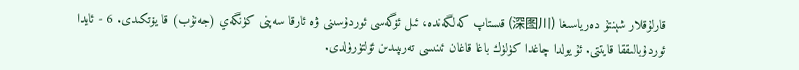قارلۇقلار شېنتۇ دەرياسىغا (深图川) قىستاپ كەلگەندە، ئىل ئۆگەسى ئوردۇسىنى ۋە ئارقا سەپنى كۈنگەي (جەنۇب) قا يۆتكىدى. 6 - ئايدا ئوردۇبالىققا قايتتى. ئۇ يولدا چاغدا كۈلۈك باغا قاغان ئىنىسى تەرىپىدىن ئ‍ۆلتۈرۈلدى.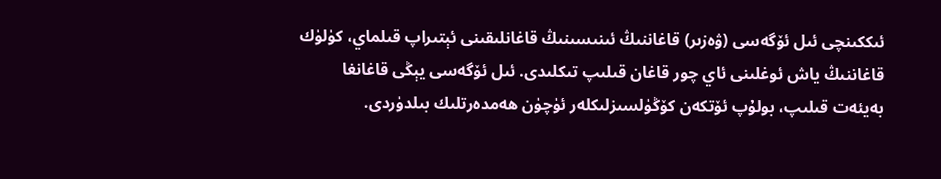ئىككىنچى ئىل ئۆگەسى (ۋەزىر) قاغاننىڭ ئىنىسىنىڭ قاغانلىقىنى ئېتىراپ قىلماي، كۈلۈك قاغاننىڭ ياش ئوغلىنى ئاي چور قاغان قىلىپ تىكلىدى. ئىل ئۆگەسى يېڭى قاغانغا بەيئەت قىلىپ، بولۇپ ئۆتكەن كۆڭۈلسىزلىكلەر ئۈچۈن ھەمدەرتلىك بىلدۈردى.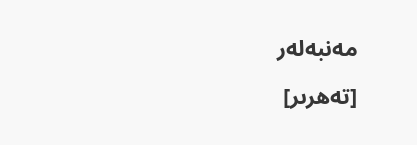مەنبەلەر

[تەھرىر]